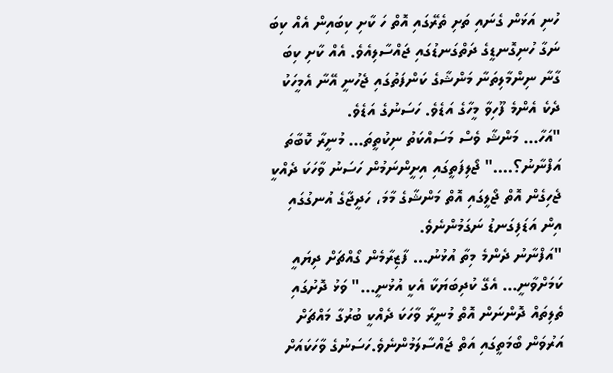ހުނި އަޅަން ގެނައި ތަށި ތެރޭގައި އޮތް ހަ ކާށި ކިބައިން އެއް ކިބަ ނަގާ ހުނިގޮނޑީގެ ދަތްގަނޑުގައި ޖައްސާލިއެވެ. އެއް ކާށި ކިބަ ގާނާ ނިންމާލިތަނާ މަންޝާގެ ކަންފަތުގައި ޖެހުނީ އޭނާ އެމީހަކު ދެކެ އެންމެ ފޫހިވާ މީހާގެ އަޑެވެ. ހަސަނުގެ އަޑެވެ.
"އަހާ... މަންޝާ ވެސް މަސައްކަތު ނިކުތީތަ... މުނީރާ ކޮބާތަ އަފްނާނު؟...." ޖޯލިފަތީގައި އިށީންނަމުން ހަސަނު ވާހަކަ ދެއްކީ ޖެހިގެން އޮތް ޖޯލީގައި އޮތް މަންޝާގެ މާމަ، ހަދީޖާގެ އުނގުގައި އިން އަޑަފިގަނޑު ނަގަމުންނެވެ.
"އަފްނާނު ދެންމެ މިތާ އުޅުނު... ފާޒިރާމެން ގޯއްޗަށް ދިޔައީ ކަމަށްވާނީ... އެގޭ ކުދިބަޔަކާ އެކީ އުޅުނީ..." ވަޅު ދޮށުގައި ތެލިތައް ދޮންނަން އޮތް މުނީރާ ވާހަކަ ދެއްކީ ބުރުގާ މައްޗަށް އަރުވަން ބޯމަތީގައި އަތް ޖައްސާލަމުންނެވެ.ހަސަނުގެ ވާހަކައަށް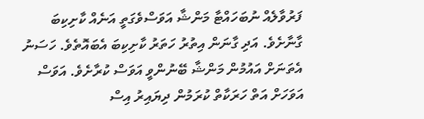ފަރުވާލެއް ނުބަހައްޓާ މަންޝާ އަވަސްވެގަތީ އަނެއް ކާށިކިބަ ގާނާށެވެ. އަދި ގާނަން އިތުރު ހަތަރު ކާށިކިބަ އެބައޮތެވެ. ހަސަނު އެތަނަށް އައުމުން މަންޝާ ބޭނުންވީ އަވަސް ކުރާށެވެ. އަވަސް އަވަހަށް އަތް ހަރަކާތް ކުރަމުން ދިޔައިރު އިސް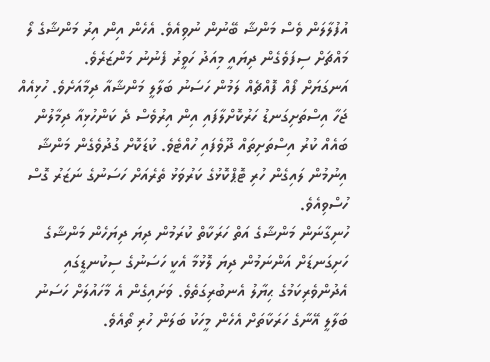އުފުލާލަން ވެސް މަންޝާ ބޭނުން ނުވިއެވެ. އެހެން އިން އިރު މަންޝާގެ ލޯ މައްޗަށް ސިފަވެގެން ދިޔައީ މިއަދު ހަވީރު ފެނުނު މަންޒަރެވެ.
އަނގަޔަށް ފޯއް ފޮއްޗެއް ލަމުން ހަސަނު ބަލާލީ މަންޝާއާ ދިމާއަށެވެ. ހުޅިއެއް ޖަހާ އިސްތަށިގަނޑު ހަރުކޮށްލާފައި އިން އިރުވެސް ދެ ކަންހުޅިއާ ދިމާލުން ބައެއް ކުރު އިސްތަށިތައް ދޫވެފައި ހުއްޓެވެ. ކުޑަކޮށް ގުދުވެގެން މަންޝާ އިނުމުން ލައިގެން ހުރި ޓޮޕްކޮޅުގެ ކަރުވަޅު ތެރެއަށް ހަސަނުގެ ނަޒަރު ގޮސް ހުސްވިއެވެ.
ހުނިގާނަން މަންޝާގެ އަތް ހަރަކާތް ކުރަމުން ދިޔަ ދިޔަހެން މަންޝާގެ ހަށިގަނޑަށް އަންނަމުން ދިޔަ ލޮޅުމާ އެކީ ހަސަނުގެ ސިކުނޑީގައި އެދުންވެރިކަމުގެ ޙިޔާލު އެނބުރިގަތެވެ. ވަށައިގެން އެ މާހައުލަށް ހަސަނު ބަލާލީ އޭނާގެ ހަރަކާތަށް އެހެން މީހަކު ބަލަން ހުރި ތޯއެވެ.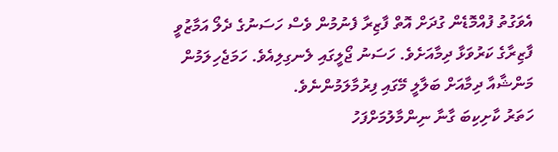އެވަގުތު ފުއްމޮޑެން ގުދަށް އޮތް ފާޒިރާ ފެނުމުން ވެސް ހަސަނުގެ ދެލޯ އަމާޒުވީ ފާޒިރާގެ ކަރުވަޅާ ދިމާއަށެވެ. ހަސަނު ޖޯލީގައި ލެނގިލިއެވެ. ހަމަޖެހިލަމުން މަންޝާއާ ދިމާއަށް ބަލާލީ މޭގައި ފިރުމާލަމުންނެވެ.
ހަތަރު ކާށިކިބަ ގާނާ ނިންމާލުމަށްފަހު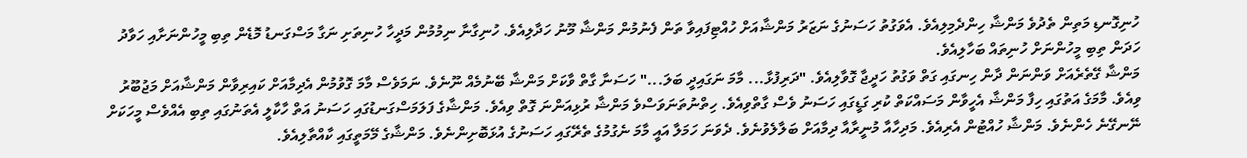ހުނިގޮނޑި މަތިން ތެދުވެ މަންޝާ ހިންދެމިލިއެވެ. އެވަގުތު ހަސަނުގެ ނަޒަރު މަންޝާއަށް ހުއްޓިފައިވާ ތަން ފެނުމުން މަންޝާ މޫނު ހަދާލިއެވެ. ހުނިގާނާ ނިމުމުން މަދީހާ ހުނިތަށި ނަގާ މަސްގަނޑު މޮޑެން ތިބި މީހުންނަށާއި ހަވާދު ހަދަން ތިބި މީހުންނަށް ހުނިތައް ބަހާލިއެވެ.
މަންޝާ ގޭތެރެއަށް ވަންނަން ދާން ހިނގައި ގަތް ވަގުތު ހަދީޖާ ގޮވާލިއެވެ. "ދަރިފުޅާ... މާމަ ނަގައިދީ ބަލަ..." ހަސަނާ ގާތް ވާކަށް މަންޝާ ބޭނުމެއް ނޫނެވެ. ނަމަވެސް މާމަ ގޮވުމުން އެދިމާއަށް ކައިރިވާން މަންޝާއަށް މަޖުބޫރު ވިއެވެ. މާމަގެ އަތުގައި ހިފާ މަންޝާ އެހީވާން މަސައްކަތް ކުރި ގަޑީގައި ހަސަނު ވެސް ގާތްވިއެވެ. ހިތްނުތަނަވަސްވެ މަންޝާ ރުޅިއަންނަ ގޮތް ވިއެވެ. މަންޝާގެ ފަލަމަސްގަނޑުގައި ހަސަނު އަތް ހާކާލީ އެތަނުގައި ތިބި އެއްވެސް މީހަކަށް ނޭނގޭނެ ހެންނެވެ. މަންޝާ ހުއްޓުން އެރިއެވެ. މަދިހާއާ މުނީރާއާ ދިމާއަށް ބަލާލެވުނެވެ. ދެވަނަ ހަމަލާ އައީ މާމަ ނެގުމުގެ ތެރޭގައި ހަސަނުގެ އުޅަބޮށިންނެވެ. މަންޝާގެ މޭމަތީގައި ކާއްތާލިއެވެ.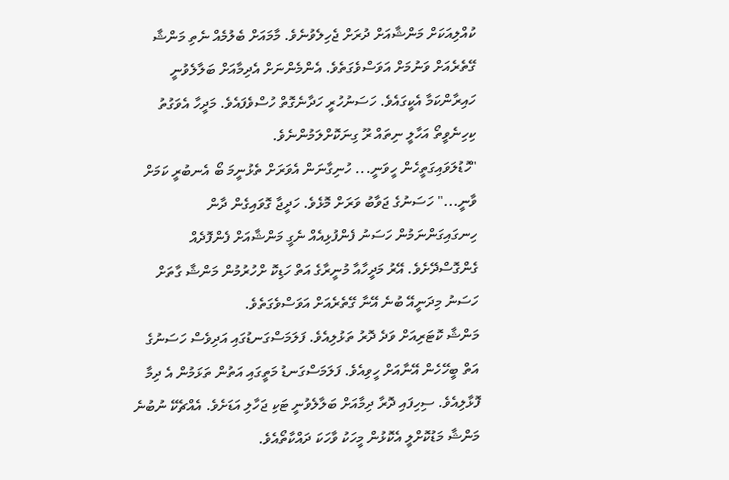ކުއްލިއަކަށް މަންޝާއަށް ދުރަށް ޖެހިލެވުނެވެ. މާމައަށް ބެލުމެއް ނެތި މަންޝާ ގޭތެރެއަށް ވަނުމަށް އަވަސްވެގަތެވެ. އެންމެންނަށް އެދިމާއަށް ބަލާލެވުނީ ހައިރާންކަމާ އެކީގައެވެ. ހަސަނުހުރީ ހަދާނެގޮތް ހުސްވެފައެވެ. މަދީހާ އެވަގުތު ކިހިނެވީތޯ އަހާލީ ނިތައް ރޫ ގިނަކޮށްލަމުންނެވެ.
"ހޮޑުލަވައިގަތީހެން ހީވަނީ... ހުނިގާނަން އެވަރަށް ތެޅުނީމަ ބޯ އެނބުރީ ކަމަށް ވާނީ..." ހަސަނުގެ ޖަވާބު ވަރަށް މޮޅެވެ. ހަދީޖާ ގޮވައިގެން ދާން ހިނގައިގަންނަމުން ހަސަނު ފެންފުޅިއެއް ނެގީ މަންޝާއަށް ފެންފޮދެއް ގެންގޮސްދޭށެވެ. އޭރު މަދީހާއާ މުނީރާގެ އަތް ހަޑިކޮ ށްހުރުމުން މަންޝާ ގާތަށް ހަސަނު މިދަނީއޭ ބުނެ އޭނާ ގޭތެރެއަށް އަވަސްވެގަތެވެ.
މަންޝާ ކޮޓަރިއަށް ވަދެ ދޮރު ތަޅުލިއެވެ. ފަލަމަސްގަނޑުގައި އަދިވެސް ހަސަނުގެ އަތް ބީހޭހެން އޭނާއަށް ހީވިއެވެ. ފަލަމަސްގަނޑު މަތީގައި އަތުން ތަޅަމުން އެ ދިމާ ފޮޅާލިއެވެ. ސިހިފައި ދޮރާ ދިމާއަށް ބަލާލެވުނީ ޓަކި ޖަހާލި އަޑަށެވެ. އެއްޗެކޭ ނުބުނެ މަންޝާ މަޑުކޮށްލީ އެކޮޅުން މީހަކު ވާހަކަ ދައްކާތޯއެވެ.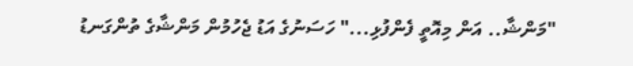"މަންޝާ.. އަން މިއޮތީ ފެންފުޅި..." ހަސަނުގެ އަޑު ޖެހުމުން މަންޝާގެ ތުންގަނޑު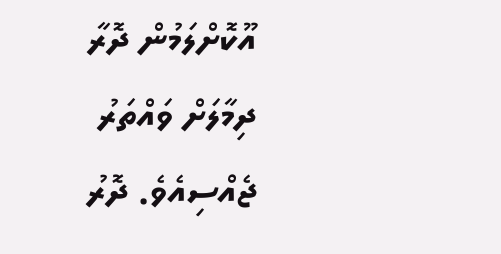އޫކޮށްލަމުން ދޮރާ ދިމާލަށް ވައްތަރު ޖެއްސިއެވެ. ދޮރު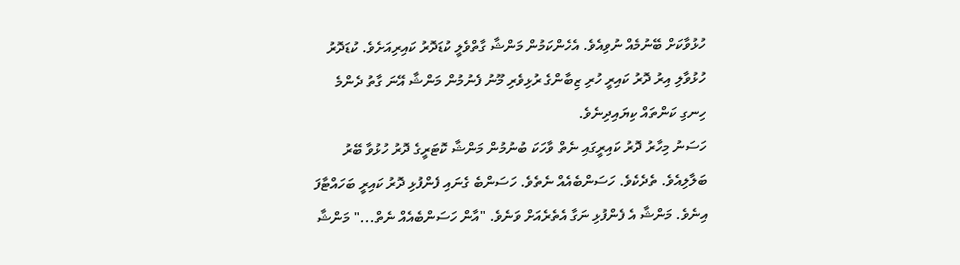ހުޅުވާކަށް ބޭނުމެއް ނުވިއެވެ. އެހެންކަމުން މަންޝާ ގާތްވެލީ ކުޑަދޮރު ކައިރިއަށެވެ. ކުޑަދޮރު ހުޅުވާލި އިރު ދޮރު ކައިރީ ހުރި ޒިބާންގެ ރުޅިވެރި މޫނު ފެނުމުން މަންޝާ އޭނަ ގާތު ދެންމެ ހިނގި ކަންތައް ކިޔައިދިނެވެ.
ހަސަނު މިހާރު ދޮރު ކައިރީގައި ނެތް ވާހަކަ ބުނުމުން މަންޝާ ކޮޓަރީގެ ދޮރު ހުޅުވާ ބޭރު ބަލާލިއެވެ. ތެދެކެވެ. ހަސަންބެއެއް ނެތެވެ. ހަސަންބެ ގެނައި ފެންފުޅި ދޮރު ކައިރީ ބަހައްޓާފަ އިނެވެ. މަންޝާ އެ ފެންފުޅި ނަގާ އެތެރެއަށް ވަނެވެ. "އާން ހަސަންބެއެއް ނެތް..." މަންޝާ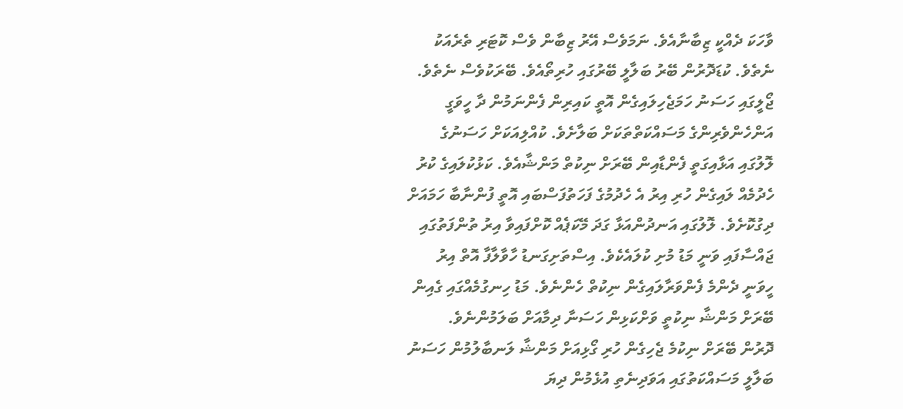ވާހަކަ ދެއްކީ ޒިބާނާއެވެ. ނަމަވެސް އޭރު ޒިބާން ވެސް ކޮޓަރި ތެރެއަކު ނެތެވެ. ކުޑަދޮރުން ބޭރު ބަލާލީ ބޭރުގައި ހުރިތޯއެވެ. ބޭރަކުވެސް ނެތެވެ.
ޖޯލީގައި ހަސަނު ހަމަޖެހިލައިގެން އޮތީ ކައިރިން ފެންނަމުން ދާ ހީވަގީ އަންހެންވެރިންގެ މަސައްކަތްތަކަށް ބަލާށެވެ. ކުއްލިއަކަށް ހަސަނުގެ ލޮލުގައި އަޅާއިގަތީ ފެންޑާއިން ބޭރަށް ނިކުތް މަންޝާއެވެ. ކަޅުކުލައިގެ ކުރު ހެދުމެއް ލައިގެން ހުރި އިރު އެ ހެދުމުގެ ފަހަތުފަސްބައި އޮތީ ފުންނާބާ ހަމައަށް ދިގުކޮށެވެ. ލޮލުގައި އަނދުންއަޅާ ގަދަ މޭކަޕެއް ކޮށްފައިވާ އިރު ތުންފަތުގައި ޖައްސާފައި ވަނީ މަޑު މުށި ކުލައެކެވެ. އިސްތަށިގަނޑު ހާވާލާފާ އޮތް އިރު ހީވަނީ ދެންމެ ފެންވަރާލައިގެން ނިކުތް ހެންނެވެ. މަޑު ހިނގުމެއްގައި ގެއިން ބޭރަށް މަންޝާ ނިކުތީ ވަށްކަޅިން ހަސަނާ ދިމާއަށް ބަލަމުންނެވެ.
ދޮރުން ބޭރަށް ނިކުމެ ޖެހިގެން ހުރި ގޯޅިއަށް މަންޝާ ލަނބާލުމުން ހަސަނު ބަލާލީ މަސައްކަތުގައި އަވަދިނެތި އުޅެމުން ދިޔަ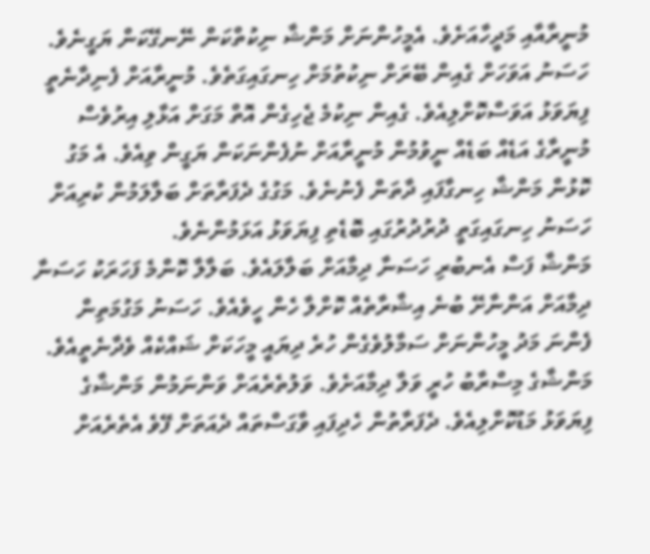މުނީރާއާއި މަދީހާއަށެވެ. އެމީހުންނަށް މަންޝާ ނިކުތްކަން ނޭނގޭކަން ޔަގީނެވެ. ހަސަނު އަވަހަށް ގެއިން ބޭރަށް ނިކުތުމަށް ހިނގައިގަތެވެ. މުނީރާއަށް ފެނިދާނެތީ ފިޔަވަޅު އަވަސްކޮށްލިއެވެ. ގެއިން ނިކުމެ ޖެހިގެން އޮތް މަގަށް އަޅާލި އިރުވެސް މުނީރާގެ އަޑެއް ބަޑެއް ނީވުމުން މުނީރާއަށް ނުފެންނަކަން ޔަގީން ވިއެވެ. އެ މަގު ކޮޅުން މަންޝާ ހިނގާފައި ދާތަން ފެނުނެވެ. މަގުގެ ދެފަރާތަށް ބަލާލަމުން ކުރިއަށް ހަސަނު ހިނގައިގަތީ ދުރުދުރުގައި ބޮޑެތި ފިޔަވަޅު އަޅަމުންނެވެ.
މަންޝާ ފަސް އެނބުރި ހަސަނާ ދިމާއަށް ބަލާލައެވެ. ބަލާލާ ކޮންމެ ފަހަރަކު ހަސަނާ ދިމާއަށް އަންނާށޭ ބުނެ އިޝާރާތެއް ކޮށްލާ ހެން ހީވެއެވެ. ހަސަނު މަގުމަތިން ފެންނަ މަދު މީހުންނަށް ސަމާލުވެގެން ހުރެ ދިޔައީ މީހަކަށް ޝައްކެއް ވެދާނެތީއެވެ. މަންޝާގެ މިސްރާބު ހުރީ ވަލާ ދިމާއަށެވެ. ވަލުތެރެއަށް ވަންނަމުން މަންޝާގެ ފިޔަވަޅު މަޑުކޮށްލިއެވެ. ދެފަރާތުން ހެދިފައި ވާގަސްތައް ދެއަތަށް ފޭވެ އެތެރެއަށް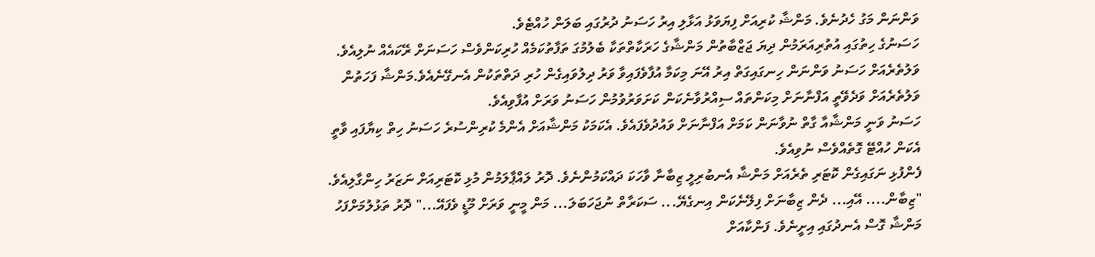ވަންނަން މަގު ހެދުނެވެ. މަންޝާ ކުރިއަށް ފިޔަވަޅު އަޅާލި އިރު ހަސަނު ދުރުގައި ބަލަން ހުއްޓެވެ.
ހަސަނުގެ ހިތުގައި އުތުރިއަރަމުން ދިޔަ ޖަޒްބާތުން މަންޝާގެ ހަރަކާތްތަކާ ބެލުމުގަ ތަފާތުކަމެއް ހުރިކަންވެސް ހަސަނަށް ރޭކައެއް ނުލިއެވެ. ވަލުތެރެއަށް ހަސަނު ވަންނަން ހިނގައިގަތް އިރު އޭނަ މިކަމާ އުފާވެފައިވާ ވަރު ދިލުވައިގެން ހުރި ދަތްތަކުން އެނގޭނެއެވެ.މަންޝާ ފަހަތުން ވަލުތެރެއަށް ވަދެވޭތީ އަފްނާނަށް މިކަންތައް ސިއްރުވާނެކަން ކަށަވަރުވުމުން ހަސަނު ވަރަށް އުފާވިއެވެ.
ހަސަނު ވަނީ މަންޝާއާ ގާތް ނުވާނަން ކަމަށް އަފްނާނަށް ވައުދުވެފައެވެ. އެކަމަކު މަންޝާއަށް އެންމެ ކުރިންސުރެ ހަސަނު ހިތް ކިޔާފައި ވާތީ އެކަން ހުއްޓޭ ގޮތެއްވެސް ނުވިއެވެ.
ފެންފުޅި ނަގައިގެން ކޮޓަރި ތެރެއަށް މަންޝާ އެނބުރިލީ ޒިބާނާ ވާހަކަ ދައްކަމުންނެވެ. ދޮރު ލައްޕާލަމުން މުޅި ކޮޓަރިއަށް ނަޒަރު ހިންގާލިއެވެ.
"ޒިބާން.... އޭއި... ދެން ޒިބާނަށް ފިލޭނެކަން އިނގެޔޭ... ސަކަރާތް ނުޖަހަބަލަ... މަން މީނީ ވަރަށް މޫޑީ ވެފައޭ..." ދޮރު ތަޅުލުމަށްފަހު މަންޝާ ގޮސް އެނދުގައި އިށީނެވެ. ފަންކާއަށް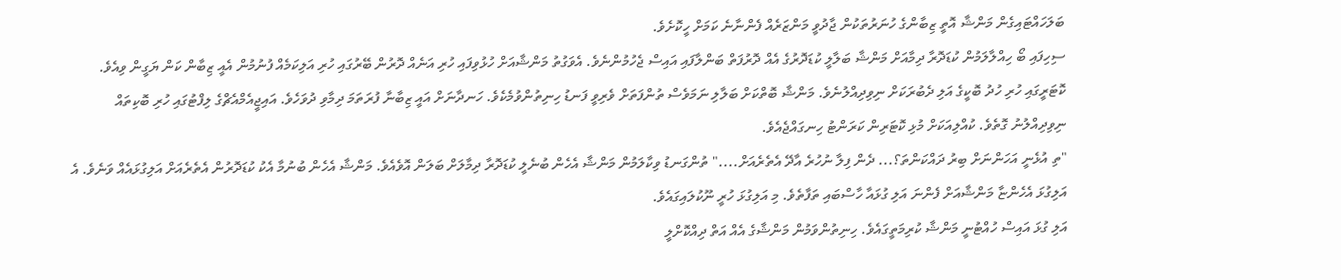ބަލަހައްޓައިގެން މަންޝާ އޮތީ ޒިބާންގެ ހުނަރުތަކުން ޖާދުވީ މަންޒަރެއް ފެންނާނެ ކަމަށް ހީކޮށެވެ.
ސިހިފައި ބޯ ހިއްލާލަމުން ކުޑަދޮރާ ދިމާއަށް މަންޝާ ބަލާލީ ކުޑަދޮރުގެ އެއް ދޮރުފަތް ބަންލާފައި އައިސް ޖެހުމުންނެވެ. އެވަގުތު މަންޝާއަށް ހުޅުވިފައި ހުރި އަނެއް ދޮރުން ބޭރުގައި ހުރި އަލިކަމެއް ފުނުމުން އެއީ ޒިބާން ކަން ޔަގީން ވިއެވެ.
ކޮޓަރީގައި ހުރި ހުދު ބޮކީގެ އަލި ދެބުރަކަށް ނިވިދިއްލުނެވެ. މަންޝާ ބޮތްކަށް ބަލާލި ނަމަވެސް ތުންފަތަށް ވެރިވީ ފަނޑު ހިނިތުންވުމެކެވެ. ހަނދާނަށް އައީ ޒިބާނާ ފުރަތަމަ ދިމާވި ދުވަހެވެ. އައިޖީއެމްއެޗްގެ ލިފްޓުގައި ހުރި ބޮކިތައް ނިވިދިއްލުނު ގޮތެވެ. ކުއްލިއަކަށް މުޅި ކޮޓަރިން ކަރަންޓު ހިނގައްޖެއެވެ.
"ތި އުޅެނީ އަހަންނަށް ބިރު ދައްކަންތަ؟... ދެން ފިލާ ނުހުރެ އާދޭ އެތެރެއަށް...." ތުންގަނޑު ވިކާލަމުން މަންޝާ އެހެން ބުނެލީ ކުޑަދޮރާ ދިމާލަށް ބަލަން އޮވެއެވެ. މަންޝާ އެހެން ބުނުމާ އެކު ކުޑަދޮރުން އެތެރެއަށް އަލިގުޅައެއް ވަނެވެ. އެ އަލިގުޅަ އެހެންޏާ މަންޝާއަށް ފެންނަ އަލި ގުޅައާ ހާސްބައި ތަފާތެވެ. މި އަލިގުޅަ ހުރީ ނޫކުލައިގައެވެ.
އަލި ގުޅަ އައިސް ހުއްޓުނީ މަންޝާ ކުރިމަތީގައެވެ. ހިނިތުންވަމުން މަންޝާގެ އެއް އަތް ދިއްކޮށްލީ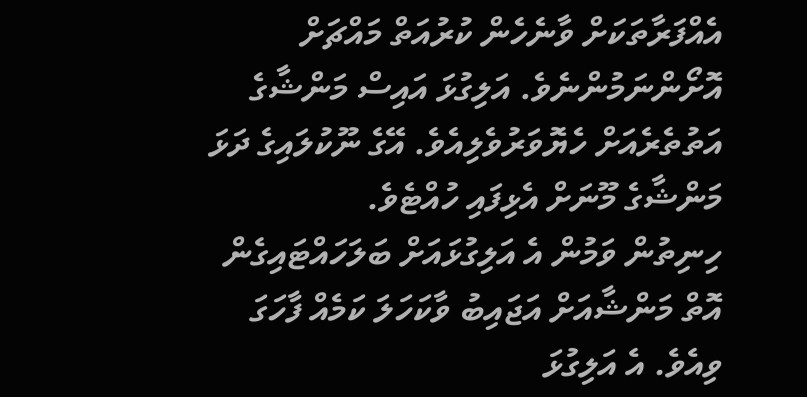އެއްފަރާތަކަށް ވާނެހެން ކުރުއަތް މައްޗަށް އޮށޯންނަމުންނެވެ. އަލިގުޅަ އައިސް މަންޝާގެ އަތުތެރެއަށް ހެޔޮވަރުވެލިއެވެ. އޭގެ ނޫކުލައިގެ ދަޅަ މަންޝާގެ މޫނަށް އެޅިފައި ހުއްޓެވެ.
ހިނިތުން ވަމުން އެ އަލިގުޅައަށް ބަލަހައްޓައިގެން އޮތް މަންޝާއަށް އަޖައިބު ވާކަހަލަ ކަމެއް ފާހަގަ ވިއެވެ. އެ އަލިގުޅަ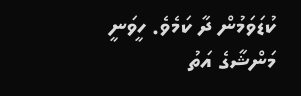ކުޑަވަމުން ދާ ކަމެވެ. ހީވަނީ މަންޝާގެ އަތު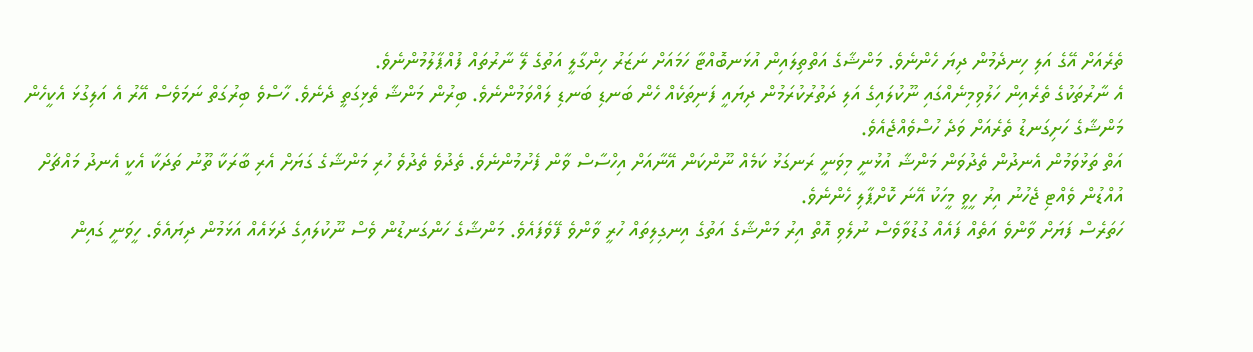ތެރެއަށް އޭގެ އަލި ހިނދެމުން ދިޔަ ހެންނެވެ. މަންޝާގެ އަތްތިލައިން އުޅަނބޮއްޓާ ހަމައަށް ނަޒަރު ހިންގާލީ އަތުގެ ލޭ ނާރުތައް ފުއްޕާލުމުންނެވެ.
އެ ނާރުތަކުގެ ތެރެއިން ހަލުވިމިނެއްގައި ނޫކުލައިގެ އަލި ދަތުރުކުރަމުން ދިޔައީ ފަނިތަކެއް ހެން ބަނޑި ބަނޑި ލައްވަމުންނެވެ. ބިރުން މަންޝާ ތެޅިގަތީ ދެނެވެ. ހާސްވެ ބިރުގަތް ނަމަވެސް އޭރު އެ އަލިގުޅަ އެކީހެން މަންޝާގެ ހަށިގަނޑު ތެރެއަށް ވަދެ ހުސްވެއްޖެއެވެ.
އަތް ތަޅުވަމުން އެނދުން ތެދުވަން މަންޝާ އުޅުނީ މިވަނީ ރަނގަޅު ކަމެއް ނޫންކަން އޭނާއަށް އިހްސާސް ވާން ފެށުމުންނެވެ. ތެދުވެ ތެދުވެ ހުރި މަންޝާގެ ގަޔަށް އެރި ބާރަކާ ތޫނު ތަދަކާ އެކީ އެނދު މައްޗަށް އުއްޑުން ވެއްޓި ޖެހުނު އިރު ހީވީ މީހަކު އޭނަ ކޮށްޕާލި ހެންނެވެ.
ހަތަރެސް ފަޔަށް ވާންވެ އަތެއް ފައެއް ގުޑުވާވެސް ނުލެވި އޮތް އިރު މަންޝާގެ އަތުގެ އިނގިލިތައް ހުރީ ވާންވެ ފޭވެފައެވެ. މަންޝާގެ ހަންގަނޑުން ވެސް ނޫކުލައިގެ ދަޅައެއް އަޅަމުން ދިޔައެވެ. ހީވަނީ ގައިން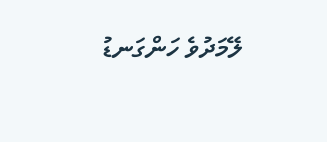ލޭމަދުވެ ހަންގަނޑު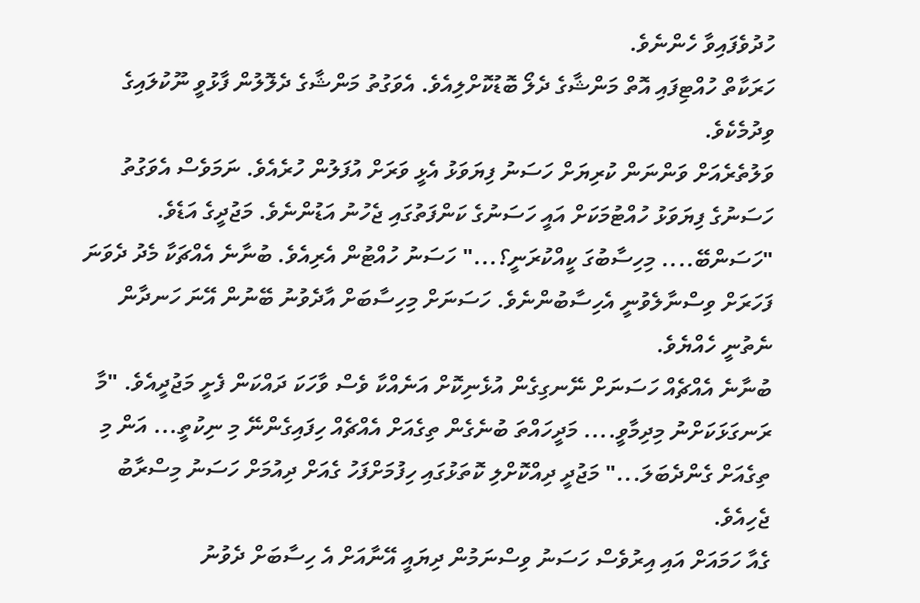ހުދުވެފައިވާ ހެންނެވެ.
ހަރަކާތް ހުއްޓިފައި އޮތް މަންޝާގެ ދެލޯ ބޮޑުކޮށްލިއެވެ. އެވަގުތު މަންޝާގެ ދެލޮލުން ފާޅުވީ ނޫކުލައިގެ ވިދުމެކެވެ.
ވަލުތެރެއަށް ވަންނަން ކުރިޔަށް ހަސަނު ފިޔަވަޅު އެޅީ ވަރަށް އުފަލުން ހުރެއެވެ. ނަމަވެސް އެވަގުތު ހަސަނުގެ ފިޔަވަޅު ހުއްޓުމަކަށް އައީ ހަސަނުގެ ކަންފަތުގައި ޖެހުނު އަޑުންނެވެ. މަޖުދީގެ އަޑެވެ.
"ހަސަންބޭ.... މިހިސާބުގަ ކީއްކުރަނީ؟..." ހަސަނު ހުއްޓުން އެރިއެވެ. ބުނާނެ އެއްޗަކާ މެދު ދެވަނަ ފަހަރަށް ވިސްނާލެވުނީ އެހިސާބުންނެވެ. ހަސަނަށް މިހިސާބަށް އާދެވުނު ބޭނުން އޭނަ ހަނދާން ނެތުނީ ހެއްޔެވެ.
ބުނާނެ އެއްޗެއް ހަސަނަށް ނޭނގިގެން އުޅެނިކޮށް އަނެއްކާ ވެސް ވާހަކަ ދައްކަން ފެށީ މަޖުދީއެވެ. "މާ ރަނގަޅަކަށްނު މިދިމާވީ.... މަދީހައްތަ ބުނެގެން ތިގެއަށް އެއްޗެއް ހިފައިގެންނޭ މި ނިކުތީ... އަން މި ތިގެއަށް ގެންދެބަލަ..." މަޖުދީ ދިއްކޮށްލި ކޮތަޅުގައި ހިފުމަށްފަހު ގެއަށް ދިއުމަށް ހަސަނު މިސްރާބު ޖެހިއެވެ.
ގެއާ ހަމައަށް އައި އިރުވެސް ހަސަނު ވިސްނަމުން ދިޔައީ އޭނާއަށް އެ ހިސާބަށް ދެވުނު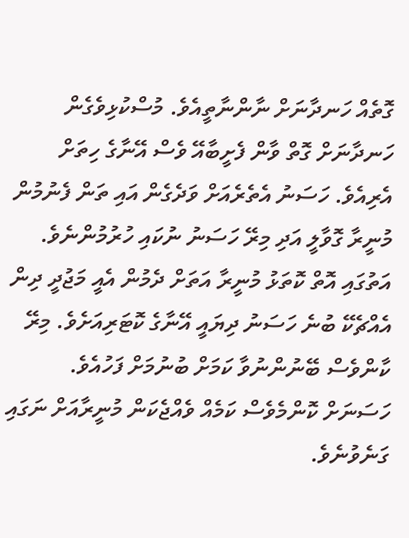ގޮތެއް ހަނދާނަށް ނާންނާތީއެވެ. މުސްކުޅިވެގެން ހަނދާނަށް ގޮތް ވާން ފެށީބާއޭ ވެސް އޭނާގެ ހިތަށް އެރިއެވެ. ހަސަނު އެތެރެއަށް ވަދެގެން އައި ތަން ފެނުމުން މުނީރާ ގޮވާލީ އަދި މިރޭ ހަސަނު ނުކައި ހުރުމުންނެވެ.
އަތުގައި އޮތް ކޮތަޅު މުނީރާ އަތަށް ދެމުން އެއީ މަޖުދީ ދިން އެއްޗެކޭ ބުނެ ހަސަނު ދިޔައީ އޭނާގެ ކޮޓަރިއަށެވެ. މިރޭ ކާންވެސް ބޭނުންނުވާ ކަމަށް ބުނުމަށް ފަހުއެވެ. ހަސަނަށް ކޮންމެވެސް ކަމެއް ވެއްޖެކަން މުނީރާއަށް ނަގައި ގަނެވުނެވެ.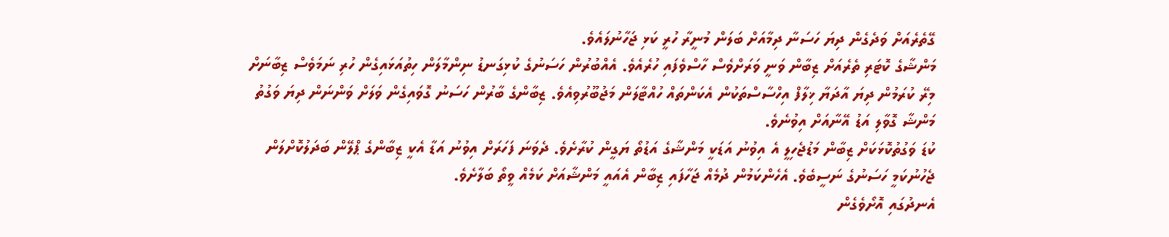ގޭތެރެއަށް ވަދެގެން ދިޔަ ހަސަނާ ދިމާއަށް ބަލަން މުނީރާ ހުރީ ކަޅި ޖަހާނުލައެވެ.
މަންޝާގެ ކޮޓަރި ތެރެއަށް ޒިބާން ވަނީ ވަރަށްވެސް ހާސްވެފައި ހުރެއެވެ. އެއްބުރުން ހަސަނުގެ ކުޅިގަނޑު ނިންމާލަން ހިތުއަޅައިގެން ހުރި ނަމަވެސް ޒިބާނަށް މިރޭ ކުރަމުން ދިޔަ އާދަޔާ ޚިލާފް އިހްސާސްތަކުން އެކަންތައް ހުއްޓާލަން މަޖުބޫރުވިއެވެ. ޒިބާންގެ ބާރުން ހަސަނު ގޮވައިގެން ވަލަށް ވަންނަން ދިޔަ ވަގުތު މަންޝާ ގޮވާލި އަޑު އޭނާއަށް އިވުނެވެ.
ކުޑަ ވަގުތުކޮޅަކަށް ޒިބާން މަޑުޖެހިލީ އެ އިވުނު އަޑަކީ މަންޝާގެ އަޑުތޯ ޔަގީން ކުރާށެވެ. ދެވަނަ ފަހަރަށް އިވުނު އަޑާ އެކީ ޒިބާންގެ ޕްލޭން ބަދަލުކޮށްލަން ޖެހުނުކަމީ ހަސަނުގެ ނަސީބެވެ. އެހެންކަމުން ދުމެއް ޖަހާފައި ޒިބާން އެއައީ މަންޝާއަށް ކަމެއް ވީތޯ ބަލާށެވެ.
އެނދުގައި އޮށޯވެގެން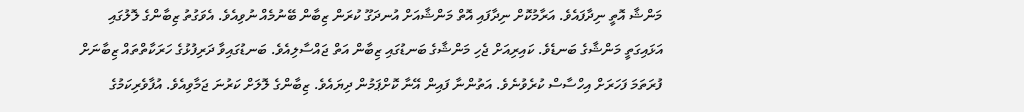މަންޝާ އޮތީ ނިދާފައެވެ. އަރާމުކޮށް ނިދާފައި އޮތް މަންޝާއަށް އުނދަގޫ ކުރަން ޒިބާން ބޭނުމެއް ނުވިއެވެ. އެވަގުތު ޒިބާންގެ ލޮލުގައި އަޅައިގަތީ މަންޝާގެ ބަނޑެވެ. ކައިރިއަށް ޖެހި މަންޝާގެ ބަނޑުގައި ޒިބާން އަތް ޖައްސާލިއެވެ. ބަނޑުގައިވާ ދަރިފުޅުގެ ހަރަކާތްތައް ޒިބާނަށް ފުރަތަމަ ފަހަރަށް އިހްސާސް ކުރެވުނެވެ. އަތުންނާ ފައިން އޭނާ ކޮށްޕަމުން ދިޔައެވެ. ޒިބާންގެ ލޮލަށް ކަރުނަ ޖަމާވިއެވެ. އުފާވެރިކަމުގެ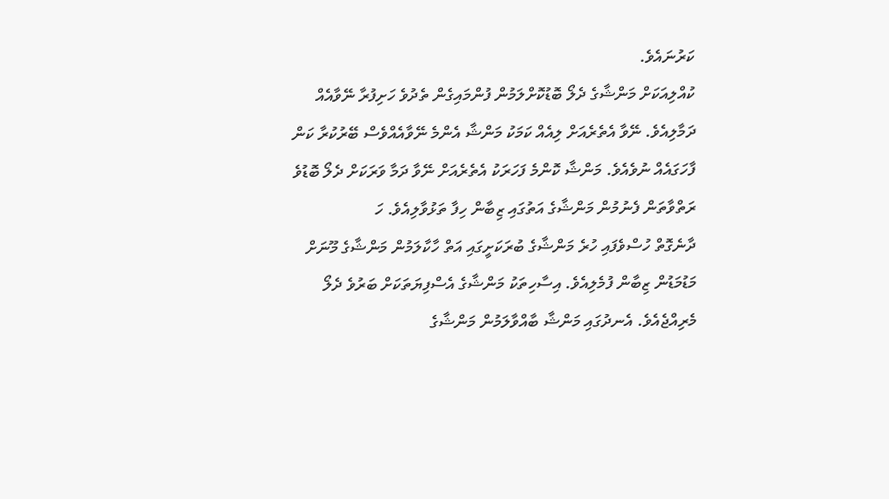ކަރުނައެވެ.
ކުއްލިއަކަށް މަންޝާގެ ދެލޯ ބޮޑުކޮށްލަމުން ފުންމައިގެން ތެދުވެ ހަށިފުރާ ނޭވާއެއް ދަމާލިއެވެ. ނޭވާ އެތެރެއަށް ލިއެއް ކަމަކު މަންޝާ އެންމެ ނޭވާއެއްވެސް ބޭރުކުރާ ކަން ފާހަގައެއް ނުވެއެވެ. މަންޝާ ކޮންމެ ފަހަރަކު އެތެރެއަށް ނޭވާ ދަމާ ވަރަކަށް ދެލޯ ބޮޑުވެ ރަތްވާތަން ފެނުމުން މަންޝާގެ އަތުގައި ޒިބާން ހިފާ ތަޅުވާލިއެވެ. ހަ
ދާނެގޮތް ހުސްވެފައި ހުރެ މަންޝާގެ ބުރަކަށީގައި އަތް ހާކާލަމުން މަންޝާގެ މޫނަށް މަޑުމަޑުން ޒިބާން ފުމެލިއެވެ. އިސާހިތަކު މަންޝާގެ އެސްފިޔަތަކަށް ބަރުވެ ދެލޯ މެރިއްޖެއެވެ. އެނދުގައި މަންޝާ ބާއްވާލަމުން މަންޝާގެ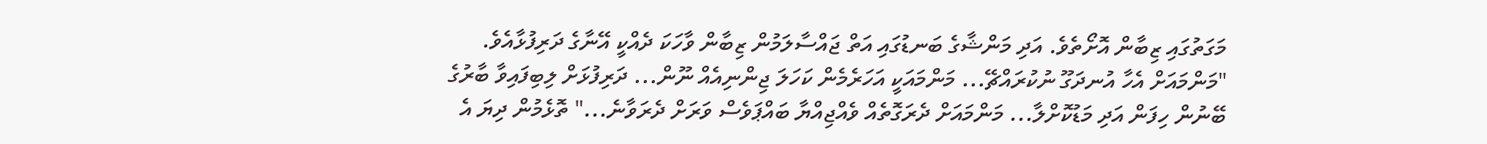މަގަތުގައި ޒިބާން އޮށޯތެވެ. އަދި މަންޝާގެ ބަނޑުގައި އަތް ޖައްސާލަމުން ޒިބާން ވާހަކަ ދެއްކީ އޭނާގެ ދަރިފުޅާއެވެ.
"މަންމައަށް އެހާ އުނދަގޫ ނުކުރައްޗޭ... މަންމައަކީ އަހަރެމެން ކަހަލަ ޖިންނިއެއް ނޫން... ދަރިފުޅަށް ލިބިފައިވާ ބާރުގެ ބޭނުން ހިފަން އަދި މަޑުކޮށްލާ... މަންމައަށް ދެރަގޮތެއް ވެއްޖިއްޔާ ބައްޕަވެސް ވަރަށް ދެރަވާނެ..." ތޮޅެމުން ދިޔަ އެ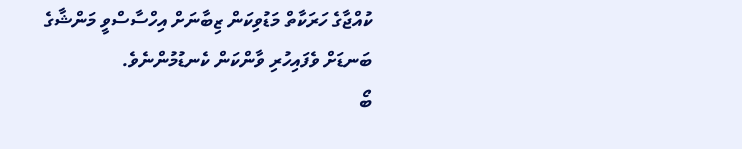ކުއްޖާގެ ހަރަކާތް މަޑުވިކަން ޒިބާނަށް އިހްސާސްވީ މަންޝާގެ ބަނޑަށް ވެފައިހުރި ވާންކަން ކެނޑުމުންނެވެ.
ބޯ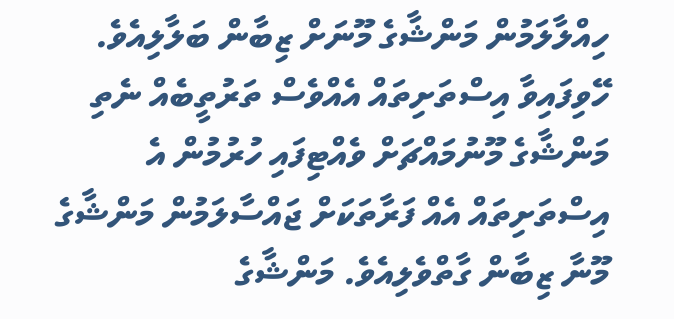ހިއްލާލަމުން މަންޝާގެ މޫނަށް ޒިބާން ބަލާލިއެވެ. ހޭވިފައިވާ އިސްތަށިތައް އެއްވެސް ތަރުތީބެއް ނެތި މަންޝާގެ މޫނުމައްޗަށް ވެއްޓިފައި ހުރުމުން އެ އިސްތަށިތައް އެއް ފަރާތަކަށް ޖައްސާލަމުން މަންޝާގެ މޫނާ ޒިބާން ގާތްވެލިއެވެ. މަންޝާގެ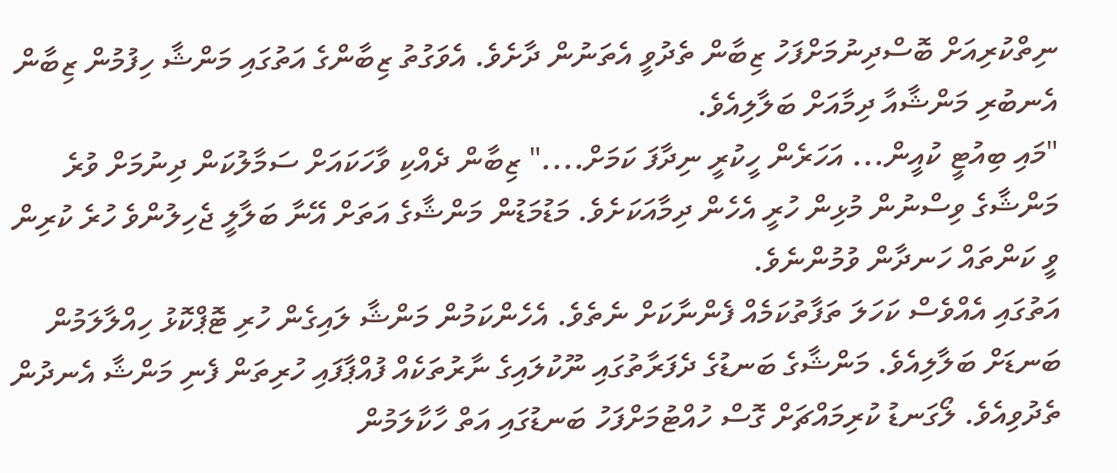ނިތްކުރިއަށް ބޮސްދިނުމަށްފަހު ޒިބާން ތެދުވީ އެތަނުން ދާށެވެ. އެވަގުތު ޒިބާންގެ އަތުގައި މަންޝާ ހިފުމުން ޒިބާން އެނބުރި މަންޝާއާ ދިމާއަށް ބަލާލިއެވެ.
"މައި ބިއުޓީ ކުއީން... އަހަރެން ހީކުރީ ނިދާފަ ކަމަށް...." ޒިބާން ދެއްކި ވާހަކައަށް ސަމާލުކަން ދިނުމަށް ވުރެ މަންޝާގެ ވިސްނުން މުޅިން ހުރީ އެހެން ދިމާއަކަށެވެ. މަޑުމަޑުން މަންޝާގެ އަތަށް އޭނާ ބަލާލީ ޖެހިލުންވެ ހުރެ ކުރިން ވީ ކަންތައް ހަނދާން ވުމުންނެވެ.
އަތުގައި އެއްވެސް ކަހަލަ ތަފާތުކަމެއް ފެންނާކަށް ނެތެވެ. އެހެންކަމުން މަންޝާ ލައިގެން ހުރި ޓޮޕްކޮޅު ހިއްލާލަމުން ބަނޑަށް ބަލާލިއެވެ. މަންޝާގެ ބަނޑުގެ ދެފަރާތުގައި ނޫކުލައިގެ ނާރުތަކެއް ފުއްޕާފައި ހުރިތަން ފެނި މަންޝާ އެނދުން ތެދުވިއެވެ. ލޯގަނޑު ކުރިމައްޗަށް ގޮސް ހުއްޓުމަށްފަހު ބަނޑުގައި އަތް ހާކާލަމުން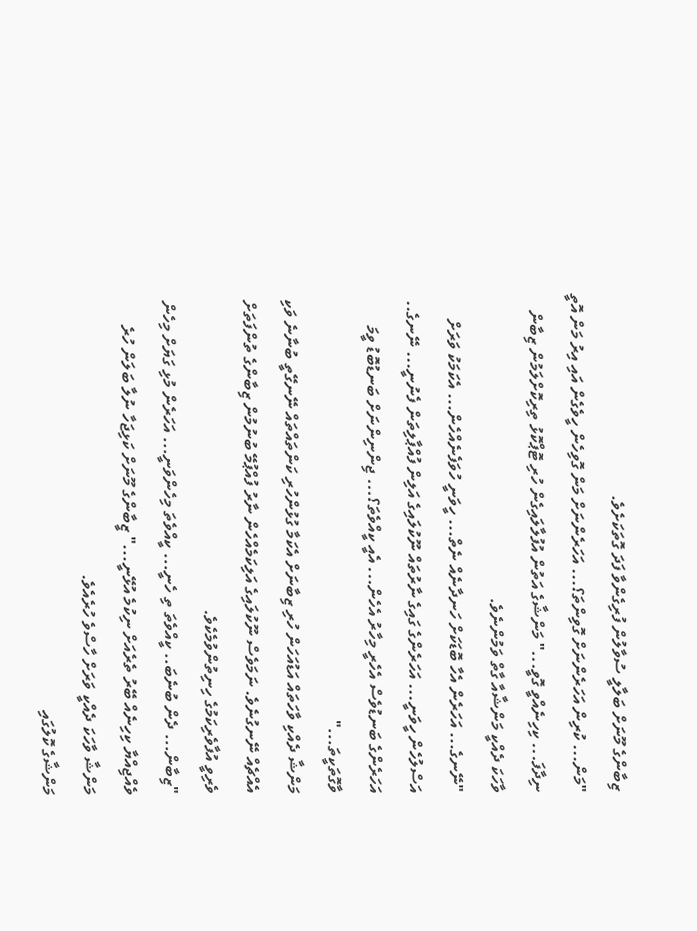ޒިބާންގެ މޫނަށް ބަލާލީ ސުވާލުން ފުރިގެންވާ ފަދަ ގޮތަކަށެވެ.
"މަން... ކުރިން އަހަރެންނަށް ގޮވިންތަ؟... އަހަރެންނަށް މަން ގޮވިހެން ހީވެގެން އައި އިރު މަން އޮތީ ނިދާފަ... ކިހިނެއްވީ ގޮވީ..." މަންޝާގެ އަތުން އުފުލާލައިގެން ހުރި ޓޮޕްކޮޅު ތިރިކޮށްލަމުން ޒިބާން ވާހަކަ ދެއްކީ މަންޝާއާ ގާތް ވަމުންނެވެ.
"ނޭނގެ... އަހަރެން އެހާ ބޮޑަކަށް ހަނދާނެއް ނެތް... ހީވަނީ ހުވަފެނެއްހެން... އެކަމަކު ވަރަށް އަސްލުހެން ހީވަނީ... އަހަރެންގެ ގައިގެ ނާރުތައް ނޫކުލައިގެ އަލިން ފުއްޕާލިތަން ފެނުނީ... ނޭނގެ.. އަހަރެންގެ ބަނޑުވެސް އެހެރީ މިހާރު އެހެން... އެއީ ކީއްވެތަ؟... ޖިންނިންނަށް ބަނޑުބޮޑު ވީމަ ވާގޮތަކީތަ..."
މަންޝާ ދެއްކި ވާހަތައް އަޑުއަހަން ހުރި ޒިބާނަށް އެކަމާ ގުޅުންހުރި ކަންތައްތައް ނޭނގޭތީ ބުނާނެ ވަކި އެއްޗެއް ނޭނގުނެވެ. ނަމަވެސް ނޫކުލައިގެ އަލިކަމެއްހެން ނާރު ފުއްޕުމޭ ބުނުމުން ޒިބާންގެ ތުންފަތަށް ވެރިވީ އުފާވެރިކަމުގެ ހިނިތުންވުމެކެވެ.
"ޒިބާން... ދެން ބުނެބަ.. ކީއްވެތަ ތި ހެނީ... ކީއްވެތަ މިހެންވަނީ... އަހަރެން މުޅި ގަޔަށް މިހެން ވެއްޖިއްޔާ ކިހިނެއް ބޭރު ތެރެއަށް ނިކުމެ އުޅޭނީ..." ޒީބާންގެ މޫނަށް ކަޅިޖަހާ ނުލާ ބަލަން ހުރެ މަންޝާ ވާހަކަ ދެއްކީ ވަރަށް ހާސްވެ ހުރެއެވެ.
މަންޝާގެ ކޮލުގައި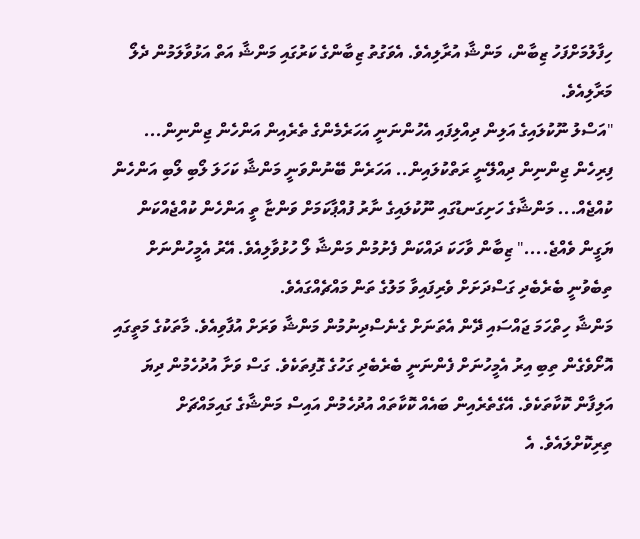ހިފާލުމަށްފަހު ޒިބާން، މަންޝާ އުރާލިއެވެ. އެވަގުތު ޒިބާންގެ ކަރުގައި މަންޝާ އަތް އަޅުވާލަމުން ދެލޯ މަރާލިއެވެ.
"އަސްލު ނޫކުލައިގެ އަލިން ދިއްލިފައި އެހުންނަނީ އަހަރެމެންގެ ތެރެއިން އަންހެން ޖިންނިން... ފިރިހެން ޖިންނިން ދިއްލޭނީ ރަތްކުލައިން.. އަހަރެން ބޭނުންވަނީ މަންޝާ ކަހަލަ ލޯބި ލޯބި އަންހެން ކުއްޖެއް... މަންޝާގެ ހަށިގަނޑުގައި ނޫކުލައިގެ ނާރު ފުއްޕާކަމަށް ވަންޏާ ތީ އަންހެން ކުއްޖެއްކަން ޔަގީން ވެއްޖެ...." ޒިބާން ވާހަކަ ދައްކަން ފެށުމުން މަންޝާ ލޯ ހުޅުވާލިއެވެ. އޭރު އެމީހުންނަށް ތިބެވުނީ ބެރެބެދި ގަސްދަށަށް ވެރިފައިވާ މަލުގެ ތަން މައްޗެއްގައެވެ.
މަންޝާ ހިތްހަމަ ޖައްސައި ދޭން އެތަނަށް ގެނެސްދިނުމުން މަންޝާ ވަރަށް އުފާވިއެވެ. މާތަކުގެ މަތީގައި އޮށޯވެގެން ތިބި އިރު އެމީހުނަށް ފެންނަނީ ބެރެބެދި ގަހުގެ ގޮފިތަކެވެ. ގަސް ވަށާ އުދުހެމުން ދިޔަ އަލިފާން ކޮކާތަކެވެ. އޭގެތެރެއިން ބައެއް ކޮކާތައް އުދުހެމުން އައިސް މަންޝާގެ ގައިމައްޗަށް ތިރިކޮށްލައެވެ. އެ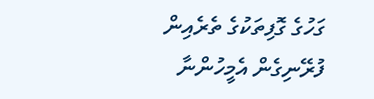ގަހުގެ ގޮފިތަކުގެ ތެރެއިން ފުރޭނިގެން އެމީހުންނާ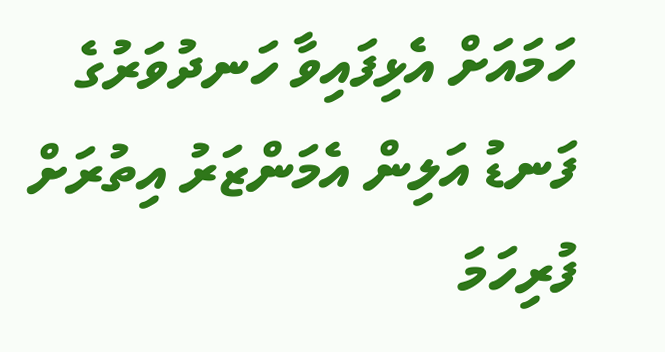ހަމައަށް އެޅިފައިވާ ހަނދުވަރުގެ ފަނޑު އަލިން އެމަންޒަރު އިތުރަށް ފުރިހަމަ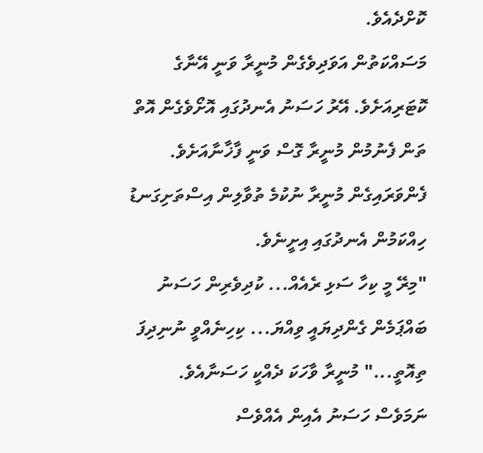ކޮށްދެއެވެ.
މަސައްކަތުން އަވަދިވެގެން މުނީރާ ވަނީ އޭނާގެ ކޮޓަރިއަށެވެ. އޭރު ހަސަނު އެނދުގައި އޮށޯވެގެން އޮތް ތަން ފެނުމުން މުނީރާ ގޮސް ވަނީ ފާޚާނާއަށެވެ. ފެންވަރައިގެން މުނީރާ ނުކުމެ ތުވާލިން އިސްތަށިގަނޑު ހިއްކަމުން އެނދުގައި އިށީނެވެ.
"މިރޭ މީ ކިހާ ސަޅި ރެއެއް... ކުދިވެރިން ހަސަނު ބައްޕަމެން ގެންދިޔައީ ވިއްޔަ... ކިހިނެއްވީ ނުނިދިފަ ތިއޮތީ..." މުނީރާ ވާހަކަ ދެއްކީ ހަސަނާއެވެ. ނަމަވެސް ހަސަނު އެއިން އެއްވެސް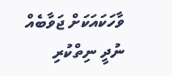ވާހަކައަކަށް ޖަވާބެއް ނުދީ ނިތްކުރި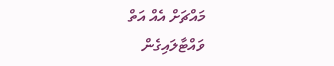މައްޗަށް އެއް އަތް ވައްޓާލައިގެން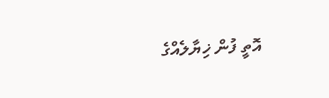އޮތީ ފުން ޚިޔާލެއްގެ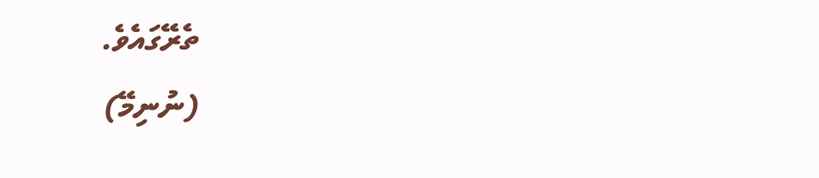ތެރޭގައެވެ.
(ނުނިމޭ)